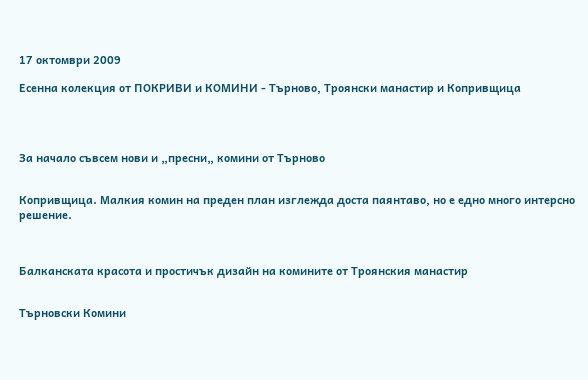17 октомври 2009

Есенна колекция от ПОКРИВИ и КОМИНИ - Търново, Троянски манастир и Копривщица




За начало съвсем нови и „пресни„ комини от Търново


Копривщица. Малкия комин на преден план изглежда доста паянтаво, но е едно много интерсно решение.



Балканската красота и простичък дизайн на комините от Троянския манастир


Търновски Комини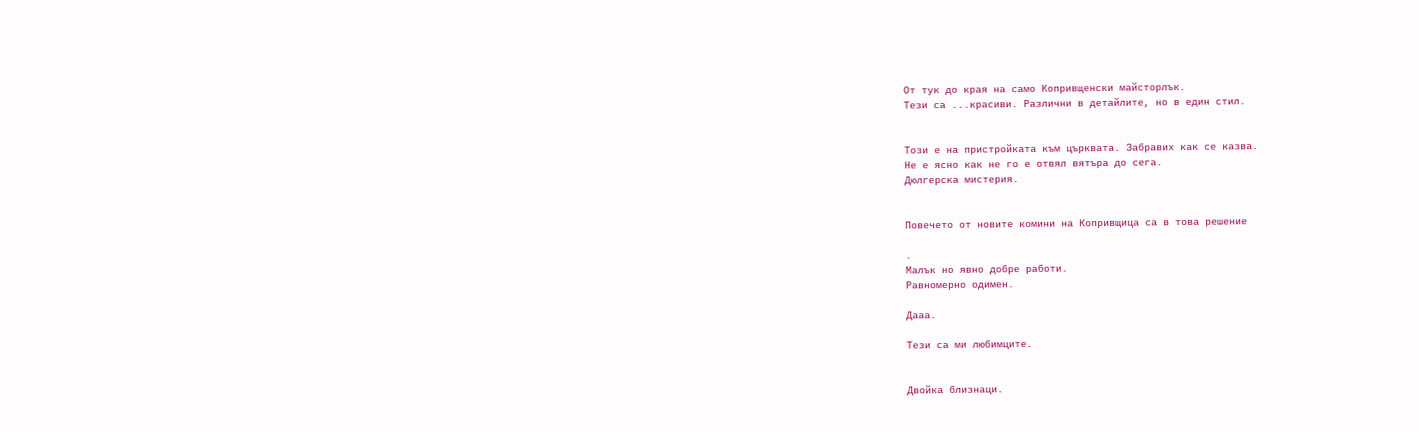От тук до края на само Копривщенски майсторлък.
Тези са ...красиви. Различни в детайлите, но в един стил.


Този е на пристройката към църквата. Забравих как се казва.
Не е ясно как не го е отвял вятъра до сега.
Дюлгерска мистерия.


Повечето от новите комини на Копривщица са в това решение

.
Малък но явно добре работи.
Равномерно одимен.

Дааа.

Тези са ми любимците.


Двойка близнаци.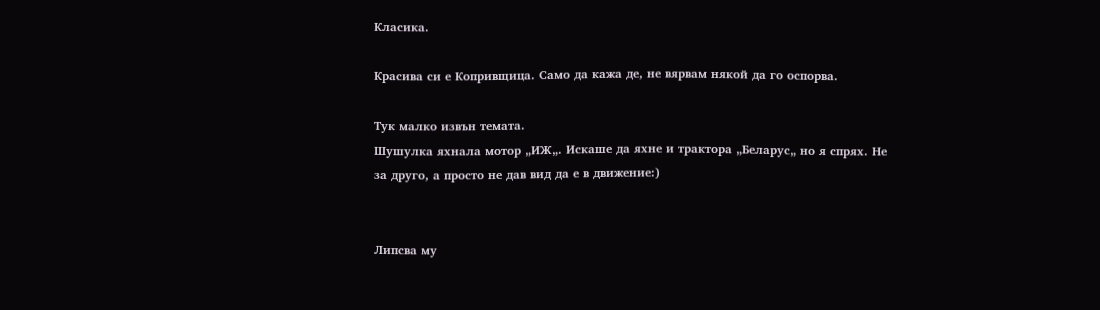Класика.

Красива си е Копривщица. Само да кажа де, не вярвам някой да го оспорва.

Тук малко извън темата.
Шушулка яхнала мотор „ИЖ„. Искаше да яхне и трактора „Беларус„ но я спрях. Не за друго, а просто не дав вид да е в движение:)


Липсва му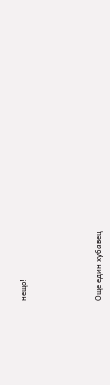нещо!




Още един хубавец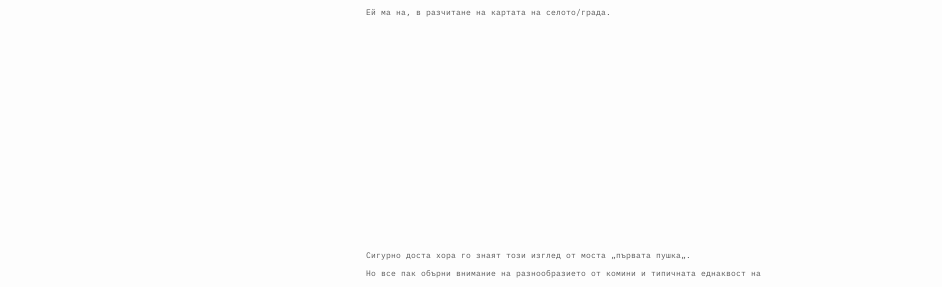Ей ма на, в разчитане на картата на селото/града.













Сигурно доста хора го знаят този изглед от моста „първата пушка„.
Но все пак обърни внимание на разнообразието от комини и типичната еднаквост на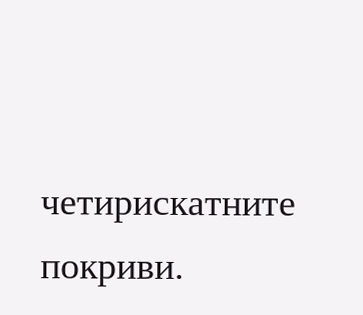четирискатните покриви.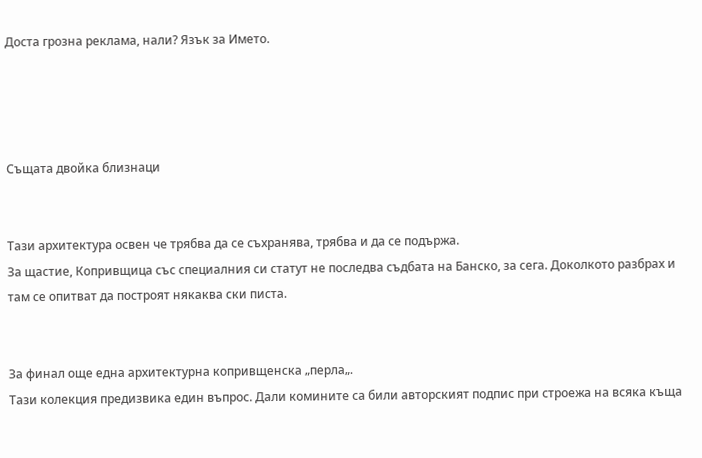Доста грозна реклама, нали? Язък за Името.




Същата двойка близнаци


Тази архитектура освен че трябва да се съхранява, трябва и да се подържа.
За щастие, Копривщица със специалния си статут не последва съдбата на Банско, за сега. Доколкото разбрах и там се опитват да построят някаква ски писта.


За финал още една архитектурна копривщенска „перла„.
Тази колекция предизвика един въпрос. Дали комините са били авторският подпис при строежа на всяка къща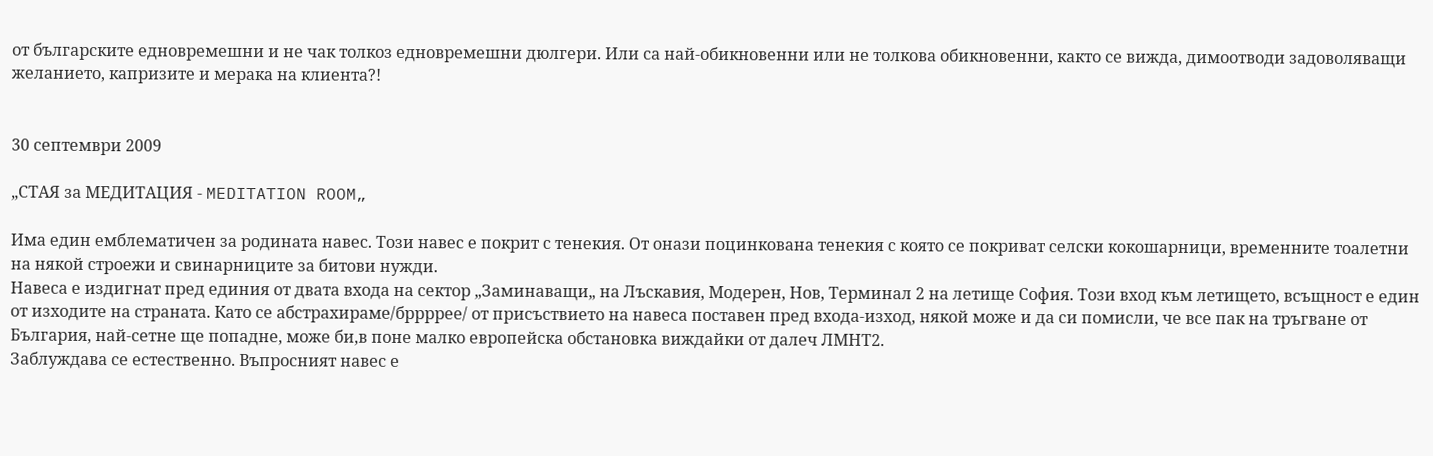от българските едновремешни и не чак толкоз едновремешни дюлгери. Или са най-обикновенни или не толкова обикновенни, както се вижда, димоотводи задоволяващи желанието, капризите и мерака на клиента?!


30 септември 2009

„СТАЯ за МЕДИТАЦИЯ - MEDITATION ROOM„

Има един емблематичен за родината навес. Този навес е покрит с тенекия. От онази поцинкована тенекия с която се покриват селски кокошарници, временните тоалетни на някой строежи и свинарниците за битови нужди.
Навеса е издигнат пред единия от двата входа на сектор „Заминаващи„ на Лъскавия, Модерен, Нов, Терминал 2 на летище София. Този вход към летището, всъщност е един от изходите на страната. Като се абстрахираме/бррррее/ от присъствието на навеса поставен пред входа-изход, някой може и да си помисли, че все пак на тръгване от България, най-сетне ще попадне, може би,в поне малко европейска обстановка виждайки от далеч ЛМНТ2.
Заблуждава се естественно. Въпросният навес е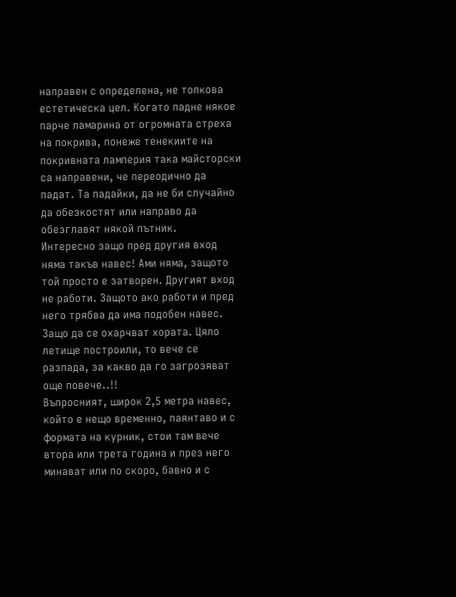направен с определена, не толкова естетическа цел. Когато падне някое парче ламарина от огромната стреха на покрива, понеже тенекиите на покривната ламперия така майсторски са направени, че переодично да падат. Та падайки, да не би случайно да обезкостят или направо да обезглавят някой пътник.
Интересно защо пред другия вход няма такъв навес! Ами няма, защото той просто е затворен. Другият вход не работи. Защото ако работи и пред него трябва да има подобен навес. Защо да се охарчват хората. Цяло летище построили, то вече се разпада, за какво да го загрозяват още повече..!!
Въпросният, широк 2,5 метра навес, който е нещо временно, паянтаво и с формата на курник, стои там вече втора или трета година и през него минават или по скоро, бавно и с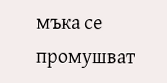мъка се промушват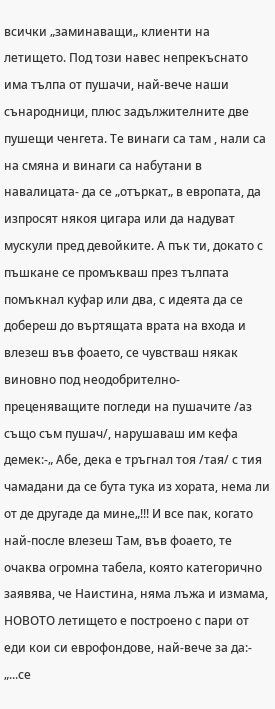всички „заминаващи„ клиенти на летището. Под този навес непрекъснато има тълпа от пушачи, най-вече наши сънародници, плюс задължителните две пушещи ченгета. Те винаги са там , нали са на смяна и винаги са набутани в навалицата- да се „отъркат„ в европата, да изпросят някоя цигара или да надуват мускули пред девойките. А пък ти, докато с пъшкане се промъкваш през тълпата помъкнал куфар или два, с идеята да се добереш до въртящата врата на входа и влезеш във фоаето, се чувстваш някак виновно под неодобрително-преценяващите погледи на пушачите /аз също съм пушач/, нарушаваш им кефа демек:-„ Абе, дека е тръгнал тоя /тая/ с тия чамадани да се бута тука из хората, нема ли от де другаде да мине„!!! И все пак, когато най-после влезеш Там, във фоаето, те очаква огромна табела, която категорично заявява, че Наистина, няма лъжа и измама, НОВОТО летището е построено с пари от еди кои си еврофондове, най-вече за да:- „...се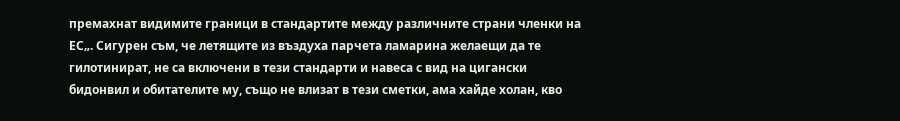премахнат видимите граници в стандартите между различните страни членки на ЕС„. Сигурен съм, че летящите из въздуха парчета ламарина желаещи да те гилотинират, не са включени в тези стандарти и навеса с вид на цигански бидонвил и обитателите му, също не влизат в тези сметки, ама хайде холан, кво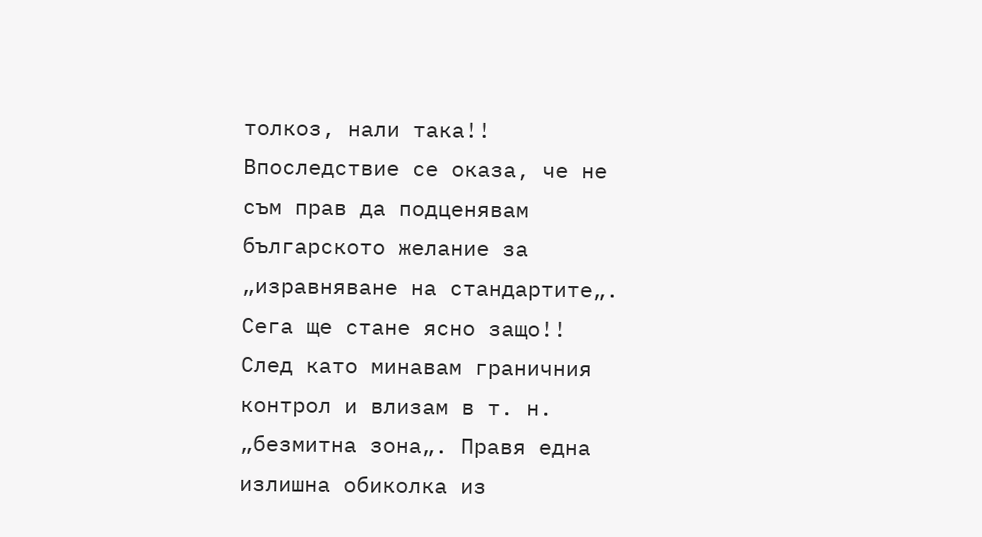толкоз, нали така!!
Впоследствие се оказа, че не съм прав да подценявам българското желание за „изравняване на стандартите„. Сега ще стане ясно защо!!
След като минавам граничния контрол и влизам в т. н. „безмитна зона„. Правя една излишна обиколка из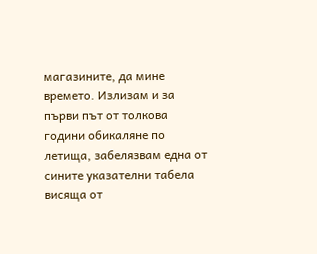магазините, да мине времето. Излизам и за първи път от толкова години обикаляне по летища, забелязвам една от сините указателни табела висяща от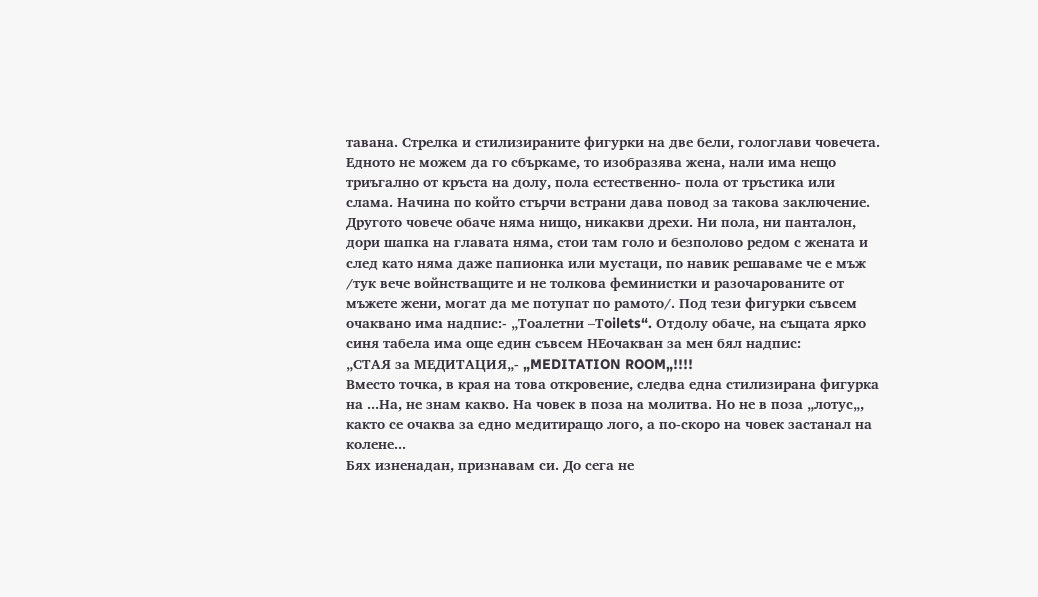тавана. Стрелка и стилизираните фигурки на две бели, гологлави човечета. Едното не можем да го сбъркаме, то изобразява жена, нали има нещо триъгално от кръста на долу, пола естественно- пола от тръстика или слама. Начина по който стърчи встрани дава повод за такова заключение. Другото човече обаче няма нищо, никакви дрехи. Ни пола, ни панталон, дори шапка на главата няма, стои там голо и безполово редом с жената и след като няма даже папионка или мустаци, по навик решаваме че е мъж /тук вече войнстващите и не толкова феминистки и разочарованите от мъжете жени, могат да ме потупат по рамото/. Под тези фигурки съвсем очаквано има надпис:- „Тоалетни –Тoilets“. Отдолу обаче, на същата ярко синя табела има още един съвсем НЕочакван за мен бял надпис:
„СТАЯ за МЕДИТАЦИЯ„- „MEDITATION ROOM„!!!!
Вместо точка, в края на това откровение, следва една стилизирана фигурка на ...На, не знам какво. На човек в поза на молитва. Но не в поза „лотус„, както се очаква за едно медитиращо лого, а по-скоро на човек застанал на колене...
Бях изненадан, признавам си. До сега не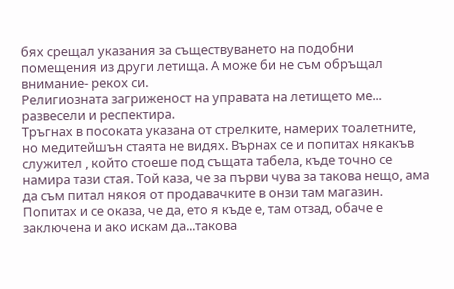бях срещал указания за съществуването на подобни помещения из други летища. А може би не съм обръщал внимание- рекох си.
Религиозната загриженост на управата на летището ме... развесели и респектира.
Тръгнах в посоката указана от стрелките, намерих тоалетните, но медитейшън стаята не видях. Върнах се и попитах някакъв служител , който стоеше под същата табела, къде точно се намира тази стая. Той каза, че за първи чува за такова нещо, ама да съм питал някоя от продавачките в онзи там магазин. Попитах и се оказа, че да, ето я къде е, там отзад, обаче е заключена и ако искам да...такова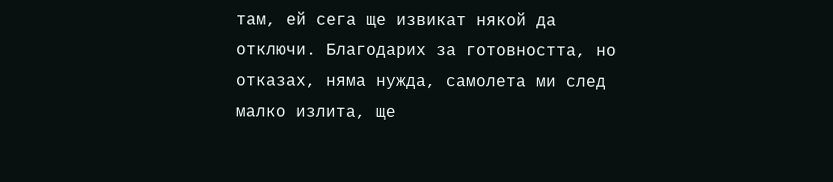там, ей сега ще извикат някой да отключи. Благодарих за готовността, но отказах, няма нужда, самолета ми след малко излита, ще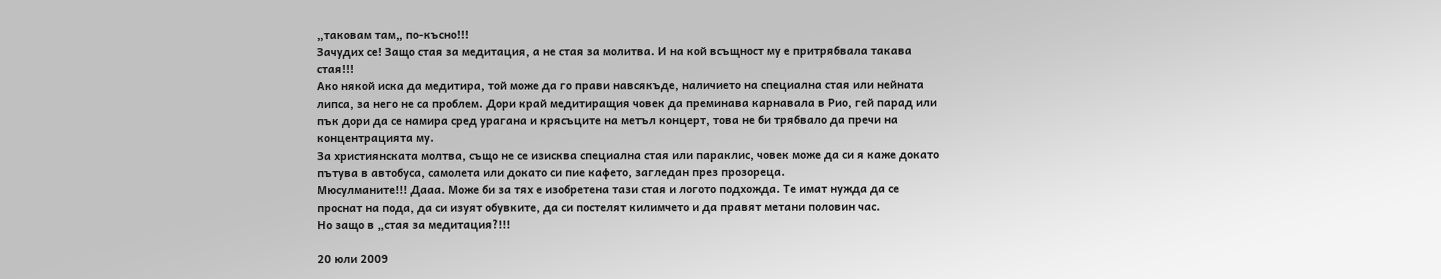„таковам там„ по-късно!!!
Зачудих се! Защо стая за медитация, а не стая за молитва. И на кой всъщност му е притрябвала такава стая!!!
Ако някой иска да медитира, той може да го прави навсякъде, наличието на специална стая или нейната липса, за него не са проблем. Дори край медитиращия човек да преминава карнавала в Рио, гей парад или пък дори да се намира сред урагана и крясъците на метъл концерт, това не би трябвало да пречи на концентрацията му.
За християнската молтва, също не се изисква специална стая или параклис, човек може да си я каже докато пътува в автобуса, самолета или докато си пие кафето, загледан през прозореца.
Мюсулманите!!! Дааа. Може би за тях е изобретена тази стая и логото подхожда. Те имат нужда да се проснат на пода, да си изуят обувките, да си постелят килимчето и да правят метани половин час.
Но защо в „стая за медитация?!!!

20 юли 2009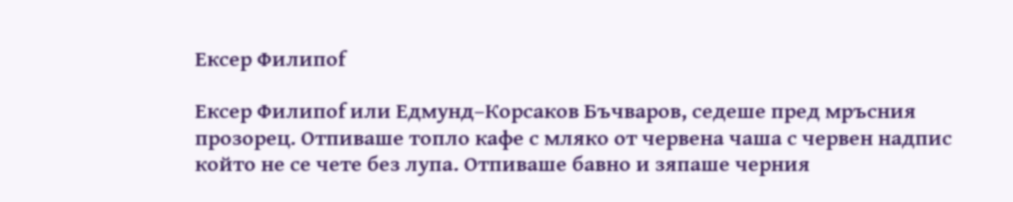Ексер Филипоf

Ексер Филипоf или Едмунд–Корсаков Бъчваров, седеше пред мръсния прозорец. Отпиваше топло кафе с мляко от червена чаша с червен надпис който не се чете без лупа. Отпиваше бавно и зяпаше черния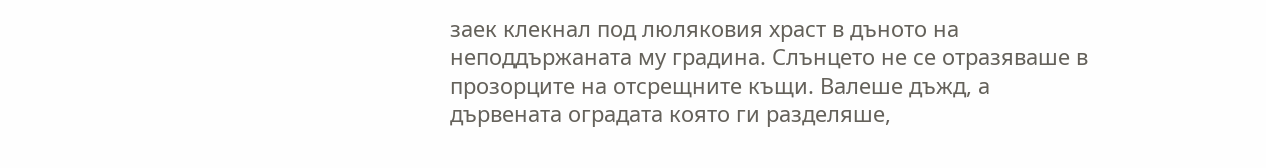заек клекнал под люляковия храст в дъното на неподдържаната му градина. Слънцето не се отразяваше в прозорците на отсрещните къщи. Валеше дъжд, а дървената оградата която ги разделяше,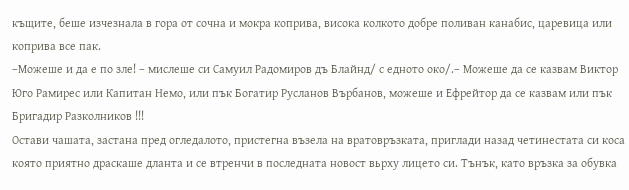къщите, беше изчезнала в гора от сочна и мокра коприва, висока колкото добре поливан канабис, царевица или коприва все пак.
–Можеше и да е по зле! – мислеше си Самуил Радомиров дъ Блайнд/ с едното око/.– Можеше да се казвам Виктор Юго Рамирес или Капитан Немо, или пък Богатир Русланов Върбанов, можеше и Ефрейтор да се казвам или пък Бригадир Разколников !!!
Остави чашата, застана пред огледалото, пристегна възела на вратовръзката, приглади назад четинестата си коса която приятно драскаше дланта и се втренчи в последната новост вьрху лицето си. Тънък, като връзка за обувка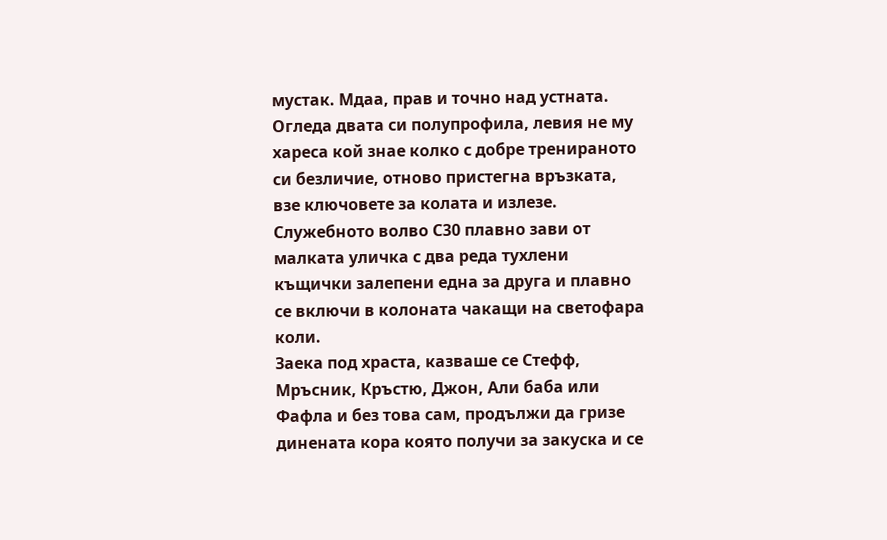мустак. Мдаа, прав и точно над устната. Oгледа двата си полупрофила, левия не му хареса кой знае колко с добре тренираното си безличие, отново пристегна връзката, взе ключовете за колата и излезе.
Служебното волво С30 плавно зави от малката уличка с два реда тухлени къщички залепени една за друга и плавно се включи в колоната чакащи на светофара коли.
Заека под храста, казваше се Стефф, Мръсник, Кръстю, Джон, Али баба или Фафла и без това сам, продължи да гризе динената кора която получи за закуска и се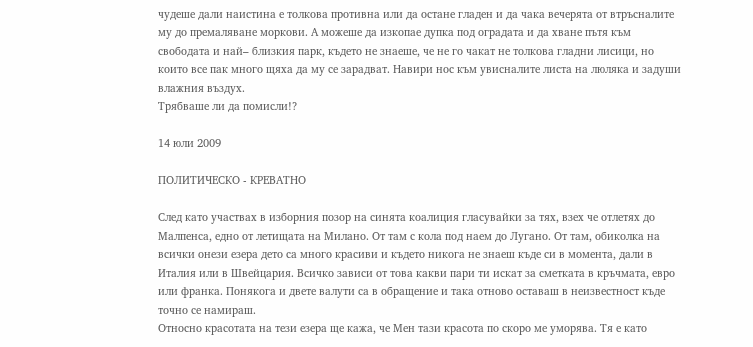чудеше дали наистина е толкова противна или да остане гладен и да чака вечерята от втръсналите му до премаляване моркови. А можеше да изкопае дупка под оградата и да хване пътя към свободата и най– близкия парк, където не знаеше, че не го чакат не толкова гладни лисици, но които все пак много щяха да му се зарадват. Навири нос към увисналите листа на люляка и задуши влажния въздух.
Трябваше ли да помисли!?

14 юли 2009

ПОЛИТИЧЕСКО - КРЕВАТНО

След като участвах в изборния позор на синята коалиция гласувайки за тях, взех че отлетях до Малпенса, едно от летищата на Милано. От там с кола под наем до Лугано. От там, обиколка на всички онези езера дето са много красиви и където никога не знаеш къде си в момента, дали в Италия или в Швейцария. Всичко зависи от това какви пари ти искат за сметката в кръчмата, евро или франка. Понякога и двете валути са в обращение и така отново оставаш в неизвестност къде точно се намираш.
Относно красотата на тези езера ще кажа, че Мен тази красота по скоро ме уморява. Тя е като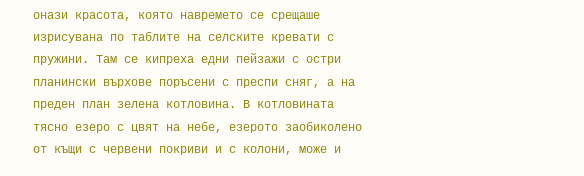онази красота, която навремето се срещаше изрисувана по таблите на селските кревати с пружини. Там се кипреха едни пейзажи с остри планински върхове поръсени с преспи сняг, а на преден план зелена котловина. В котловината тясно езеро с цвят на небе, езерото заобиколено от къщи с червени покриви и с колони, може и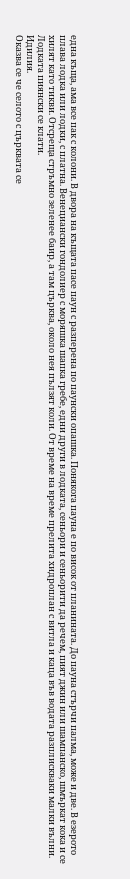една къща, ама все пак с колони. В двора на къщата пасе паун с разперена по паунски опашка. Понякога пауна е по висок от планината. До пауна стърчи палма, може и две. В езерото плава лодка или лодки, с платна. Венециански гондолиер с моряшка шапка гребе, едни други в лодката, сеньори и сеньорити да речем, пият джин или шампанско, шмъркат кока и се хилят като тикви. Отсреща стръмно зеленее баир, а там църква, около нея пълзят коли. От време на време прелита хидроплан с витла и каца във водата разплискваки малки вълни. Лодката пиянски се клати.
Идилия.
Оказва се че селото с църквата се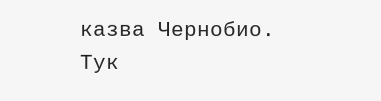казва Чернобио.
Тук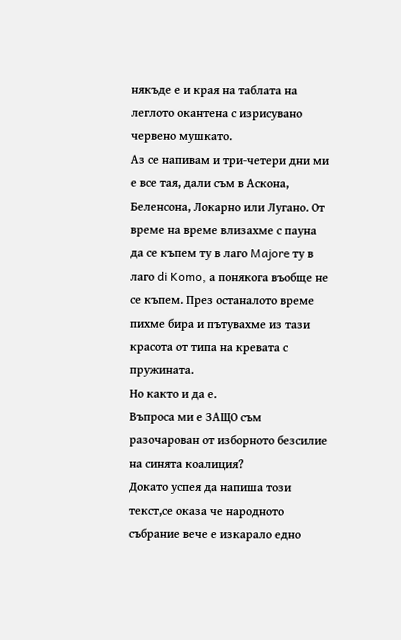някъде е и края на таблата на леглото окантена с изрисувано червено мушкато.
Аз се напивам и три-четери дни ми е все тая, дали съм в Аскона, Беленсона, Локарно или Лугано. От време на време влизахме с пауна да се къпем ту в лаго Majore ту в лаго di Komo, а понякога въобще не се къпем. През останалото време пихме бира и пътувахме из тази красота от типа на кревата с пружината.
Но както и да е.
Въпроса ми е ЗАЩО съм разочарован от изборното безсилие на синята коалиция?
Докато успея да напиша този текст,се оказа че народното събрание вече е изкарало едно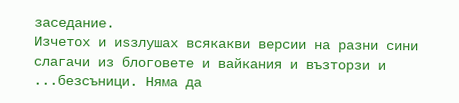заседание.
Изчетох и иsзлушах всякакви версии на разни сини слагачи из блоговете и вайкания и възторзи и ...безсъници. Няма да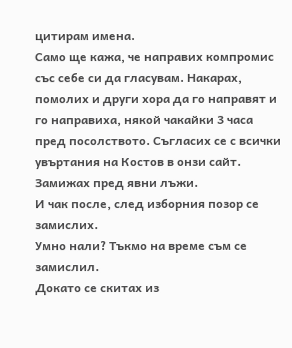цитирам имена.
Само ще кажа, че направих компромис със себе си да гласувам. Накарах, помолих и други хора да го направят и го направиха, някой чакайки 3 часа пред посолството. Съгласих се с всички увъртания на Костов в онзи сайт. Замижах пред явни лъжи.
И чак после, след изборния позор се замислих.
Умно нали? Тъкмо на време съм се замислил.
Докато се скитах из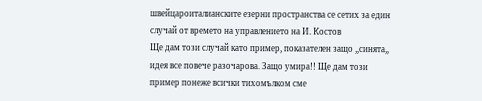швейцароиталианските езерни пространства се сетих за един случай от времето на управлението на И. Костов
Ще дам този случай като пример, показателен защо „синята„ идея все повече разочарова. Защо умира!! Ще дам този пример понеже всички тихомълком сме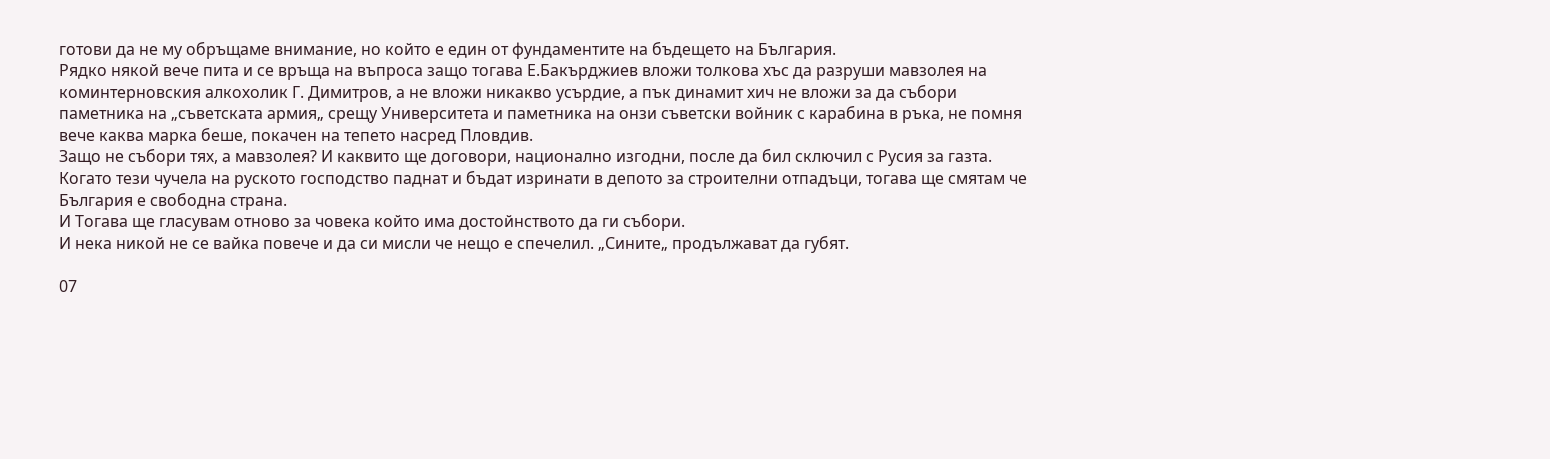готови да не му обръщаме внимание, но който е един от фундаментите на бъдещето на България.
Рядко някой вече пита и се връща на въпроса защо тогава Е.Бакърджиев вложи толкова хъс да разруши мавзолея на коминтерновския алкохолик Г. Димитров, а не вложи никакво усърдие, а пък динамит хич не вложи за да събори паметника на „съветската армия„ срещу Университета и паметника на онзи съветски войник с карабина в ръка, не помня вече каква марка беше, покачен на тепето насред Пловдив.
Защо не събори тях, а мавзолея? И каквито ще договори, национално изгодни, после да бил сключил с Русия за газта.
Когато тези чучела на руското господство паднат и бъдат изринати в депото за строителни отпадъци, тогава ще смятам че България е свободна страна.
И Тогава ще гласувам отново за човека който има достойнството да ги събори.
И нека никой не се вайка повече и да си мисли че нещо е спечелил. „Сините„ продължават да губят.

07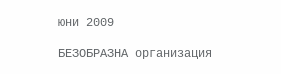юни 2009

БЕЗОБРАЗНА организация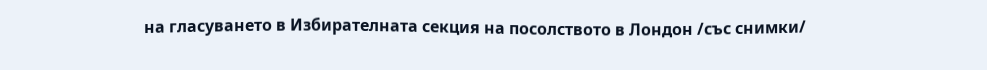на гласуването в Избирателната секция на посолството в Лондон /със снимки/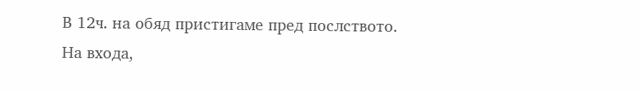В 12ч. на обяд пристигаме пред послството. На входа,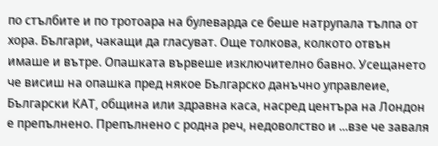по стълбите и по тротоара на булеварда се беше натрупала тълпа от хора. Българи, чакащи да гласуват. Още толкова, колкото отвън имаше и вътре. Опашката вървеше изключително бавно. Усещането че висиш на опашка пред някое Българско данъчно управлеие, Български КАТ, община или здравна каса, насред центъра на Лондон е препълнено. Препълнено с родна реч, недоволство и ...взе че заваля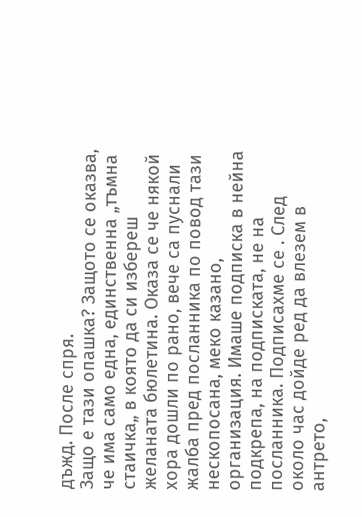дъжд. После спря.
Защо е тази опашка? Защото се оказва, че има само една, единственна „тъмна стаичка„ в която да си избереш желаната бюлетина. Оказа се че някой хора дошли по рано, вече са пуснали жалба пред посланника по повод тази нескопосана, меко казано, организация. Имаше подписка в нейна подкрепа, на подписката, не на посланника. Подписахме се . След около час дойде ред да влезем в антрето,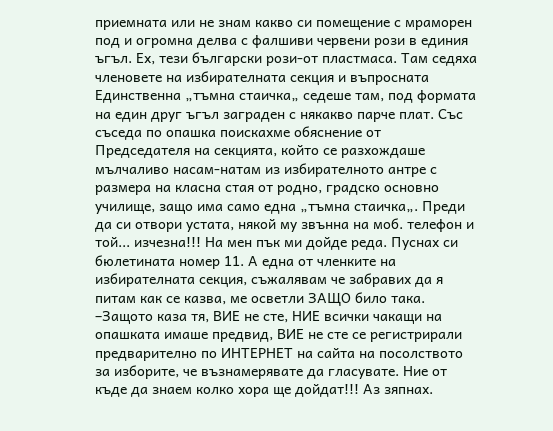приемната или не знам какво си помещение с мраморен под и огромна делва с фалшиви червени рози в единия ъгъл. Ех, тези български рози-от пластмаса. Там седяха членовете на избирателната секция и въпросната Единственна „тъмна стаичка„ седеше там, под формата на един друг ъгъл заграден с някакво парче плат. Със съседа по опашка поискахме обяснение от Председателя на секцията, който се разхождаше мълчаливо насам-натам из избирателното антре с размера на класна стая от родно, градско основно училище, защо има само една „тъмна стаичка„. Преди да си отвори устата, някой му звънна на моб. телефон и той... изчезна!!! На мен пък ми дойде реда. Пуснах си бюлетината номер 11. А една от членките на избирателната секция, съжалявам че забравих да я питам как се казва, ме осветли ЗАЩО било така. –Защото каза тя, ВИЕ не сте, НИЕ всички чакащи на опашката имаше предвид, ВИЕ не сте се регистрирали предварително по ИНТЕРНЕТ на сайта на посолството за изборите, че възнамерявате да гласувате. Ние от къде да знаем колко хора ще дойдат!!! Аз зяпнах.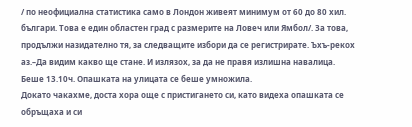/ по неофициална статистика само в Лондон живеят минимум от 60 до 80 хил. българи. Това е един областен град с размерите на Ловеч или Ямбол/. За това, продължи назидателно тя, за следващите избори да се регистрирате. Ъхъ-рекох аз.–Да видим какво ще стане. И излязох, за да не правя излишна навалица.
Беше 13.10ч. Опашката на улицата се беше умножила.
Докато чакахме, доста хора още с пристигането си, като видеха опашката се обръщаха и си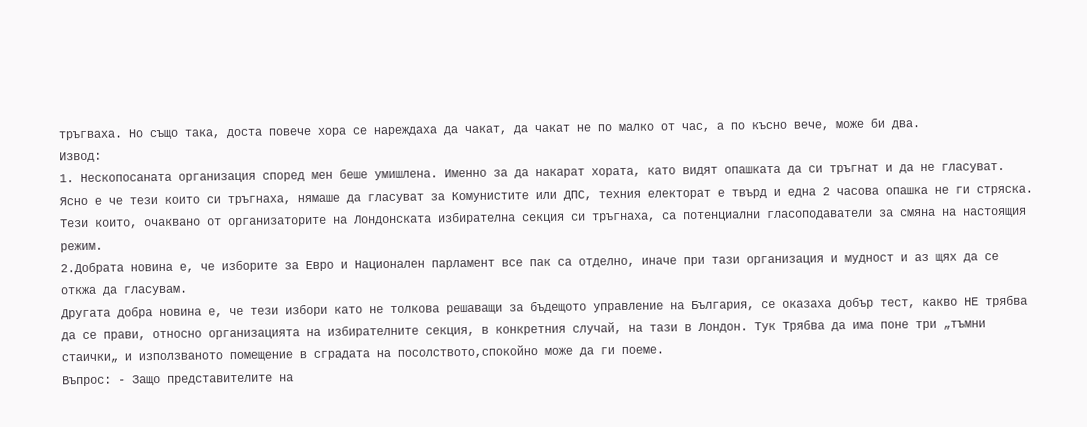тръгваха. Но също така, доста повече хора се нареждаха да чакат, да чакат не по малко от час, а по късно вече, може би два.
Извод:
1. Нескопосаната организация според мен беше умишлена. Именно за да накарат хората, като видят опашката да си тръгнат и да не гласуват. Ясно е че тези които си тръгнаха, нямаше да гласуват за Комунистите или ДПС, техния електорат е твърд и една 2 часова опашка не ги стряска. Тези които, очаквано от организаторите на Лондонската избирателна секция си тръгнаха, са потенциални гласоподаватели за смяна на настоящия режим.
2.Добрата новина е, че изборите за Евро и Национален парламент все пак са отделно, иначе при тази организация и мудност и аз щях да се откжа да гласувам.
Другата добра новина е, че тези избори като не толкова решаващи за бъдещото управление на България, се оказаха добър тест, какво НЕ трябва да се прави, относно организацията на избирателните секция, в конкретния случай, на тази в Лондон. Тук Трябва да има поне три „тъмни стаички„ и използваното помещение в сградата на посолството,спокойно може да ги поеме.
Въпрос: - Защо представителите на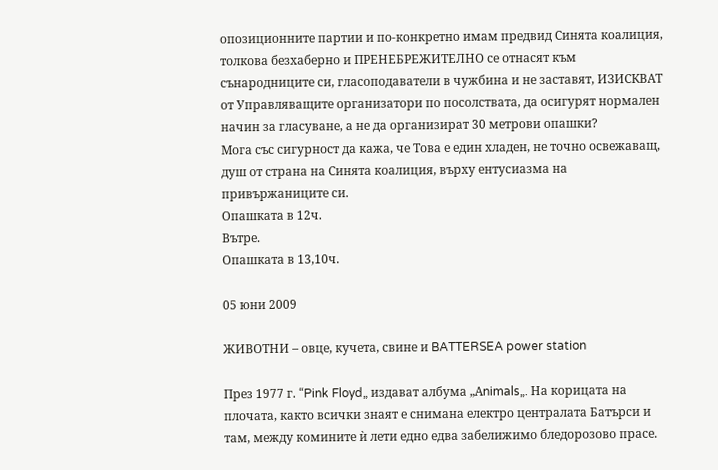опозиционните партии и по-конкретно имам предвид Синята коалиция, толкова безхаберно и ПРЕНЕБРЕЖИТЕЛНО се отнасят към сънародниците си, гласоподаватели в чужбина и не заставят, ИЗИСКВАТ от Управляващите организатори по посолствата, да осигурят нормален начин за гласуване, а не да организират 30 метрови опашки?
Мога със сигурност да кажа, че Това е един хладен, не точно освежаващ, душ от страна на Синята коалиция, върху ентусиазма на привържаниците си.
Опашката в 12ч.
Вътре.
Опашката в 13,10ч.

05 юни 2009

ЖИВОТНИ – овце, кучета, свине и BATTERSEA power station

През 1977 г. “Pink Floyd„ издават албума „Аnimals„. На корицата на плочата, както всички знаят е снимана електро централата Батърси и там, между комините ѝ лети едно едва забелижимо бледорозово прасе.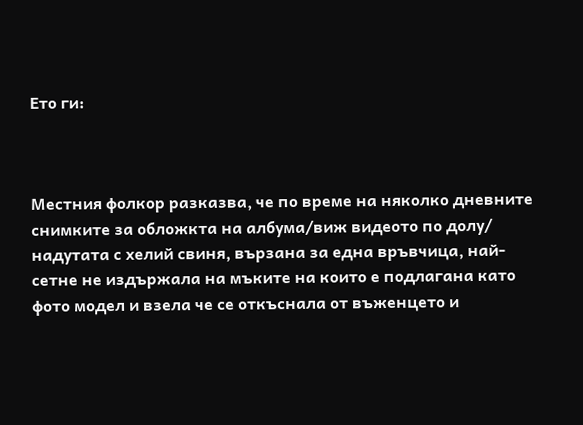Ето ги:



Местния фолкор разказва, че по време на няколко дневните снимките за обложкта на албума/виж видеото по долу/ надутата с хелий свиня, вързана за една връвчица, най-сетне не издържала на мъките на които е подлагана като фото модел и взела че се откъснала от въженцето и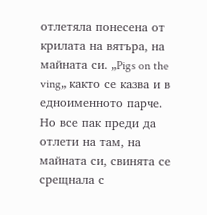отлетяла понесена от крилата на вятъра, на майната си. „Pigs on the ving„ както се казва и в едноименното парче. Но все пак преди да отлети на там, на майната си, свинята се срещнала с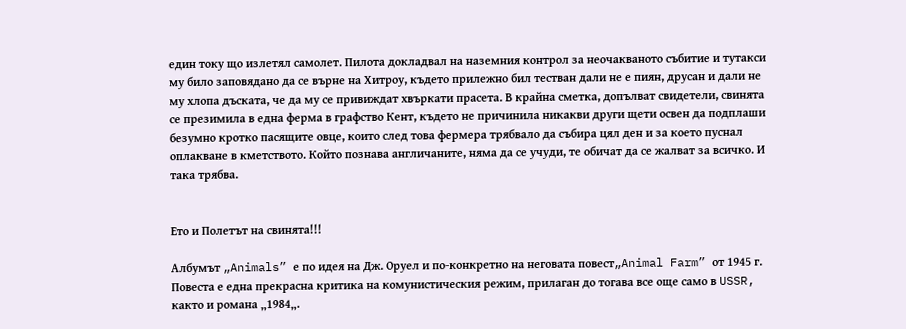един току що излетял самолет. Пилота докладвал на наземния контрол за неочакваното събитие и тутакси му било заповядано да се върне на Хитроу, където прилежно бил тестван дали не е пиян, друсан и дали не му хлопа дъската, че да му се привиждат хвъркати прасета. В крайна сметка, допълват свидетели, свинята се презимила в една ферма в графство Кент, където не причинила никакви други щети освен да подплаши безумно кротко пасящите овце, които след това фермера трябвало да събира цял ден и за което пуснал оплакване в кметството. Който познава англичаните, няма да се учуди, те обичат да се жалват за всичко. И така трябва.


Ето и Полетът на свинята!!!

Албумът „Animals” е по идея на Дж. Оруел и по-конкретно на неговата повест„Animal Farm” от 1945 г.
Повеста е една прекрасна критика на комунистическия режим, прилаган до тогава все още само в USSR, както и романа „1984„.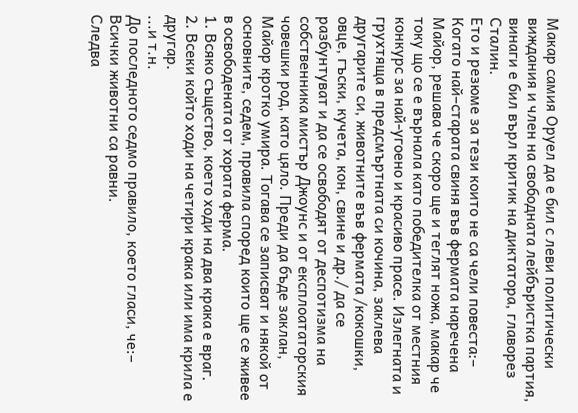Макар самия Оруел да е бил с леви политически виждания и член на свободната лейбъристка партия, винаги е бил върл критик на диктатора, главорез Сталин.
Ето и резюме за тези които не са чели повеста:– Когато най–старата свиня във фермата наречена Майор, решава че скоро ще и теглят ножа, макар че току що се е върнала като победителка от местния конкурс за най-угоено и красиво прасе. Излегната и грухтяща в предсмъртната си кочина, заклева другарите си, животните във фермата /кокошки, овце, гъски, кучета, кон, свине и др./ да се разбунтуват и да се освободят от деспотизма на собственника мистър Джоунс и от експлоататорския човешки род, като цяло. Преди да бъде заклан, Майор кротко умира. Тогава се записват и някой от основните, седем, правила според които ще се живее в освободената от хората ферма.
1. Всяко същество, което ходи на два крака е враг.
2. Всеки който ходи на четири крака или има крила е другар.
...и т.н.
До последното седмо правило, което гласи, че:– Всички животни са равни.
Следва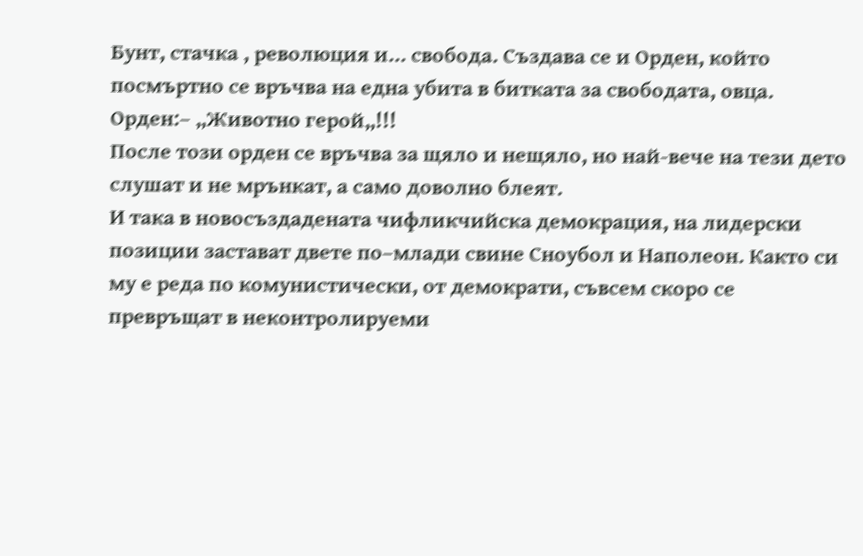Бунт, стачка , революция и... свобода. Създава се и Орден, който посмъртно се връчва на една убита в битката за свободата, овца. Орден:– „Животно герой„!!!
После този орден се връчва за щяло и нещяло, но най-вече на тези дето слушат и не мрънкат, а само доволно блеят.
И така в новосъздадената чифликчийска демокрация, на лидерски позиции застават двете по–млади свине Сноубол и Наполеон. Както си му е реда по комунистически, от демократи, съвсем скоро се превръщат в неконтролируеми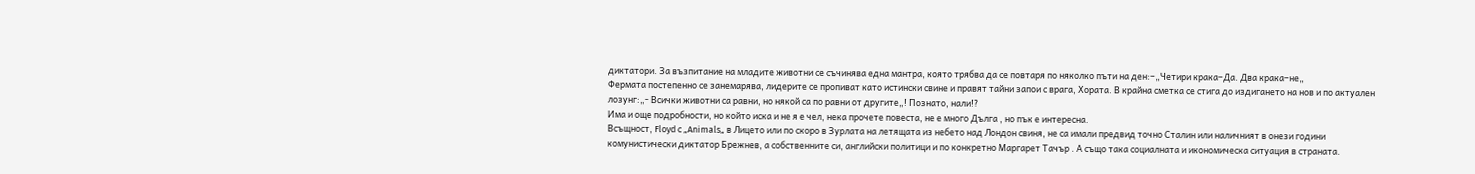диктатори. За възпитание на младите животни се съчинява една мантра, която трябва да се повтаря по няколко пъти на ден:–„Четири крака–Да. Два крака–не„
Фермата постепенно се занемарява, лидерите се пропиват като истински свине и правят тайни запои с врага, Хората. В крайна сметка се стига до издигането на нов и по актуален лозунг:„- Всички животни са равни, но някой са по равни от другите„! Познато, нали!?
Има и още подробности, но който иска и не я е чел, нека прочете повеста, не е много Дълга , но пък е интересна.
Всъщност, Floyd с „Animals„ в Лицето или по скоро в Зурлата на летящата из небето над Лондон свиня, не са имали предвид точно Сталин или наличният в онези години комунистически диктатор Брежнев, а собственните си, английски политици и по конкретно Маргарет Тачър . А също така социалната и икономическа ситуация в страната.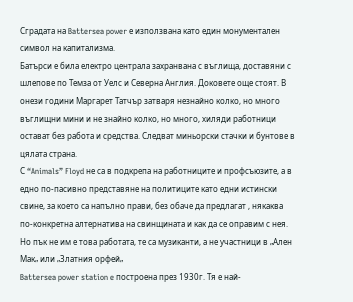Сградата на Battersea power е използвана като един монументален символ на капитализма.
Батърси е била електро централа захранвана с въглища, доставяни с шлепове по Темза от Уелс и Северна Англия. Доковете още стоят. В онези години Маргарет Татчър затваря незнайно колко, но много въглищни мини и не знайно колко, но много, хиляди работници остават без работа и средства. Следват миньорски стачки и бунтове в цялата страна.
С “Animals” Floyd не са в подкрепа на работниците и профсъюзите, а в едно по-пасивно представяне на политиците като едни истински свине, за което са напълно прави, без обаче да предлагат , някаква по-конкретна алтернатива на свинщината и как да се оправим с нея. Но пък не им е това работата, те са музиканти, а не участници в „Ален Мак„ или „Златния орфей„
Battersea power station e построена през 1930г. Тя е най-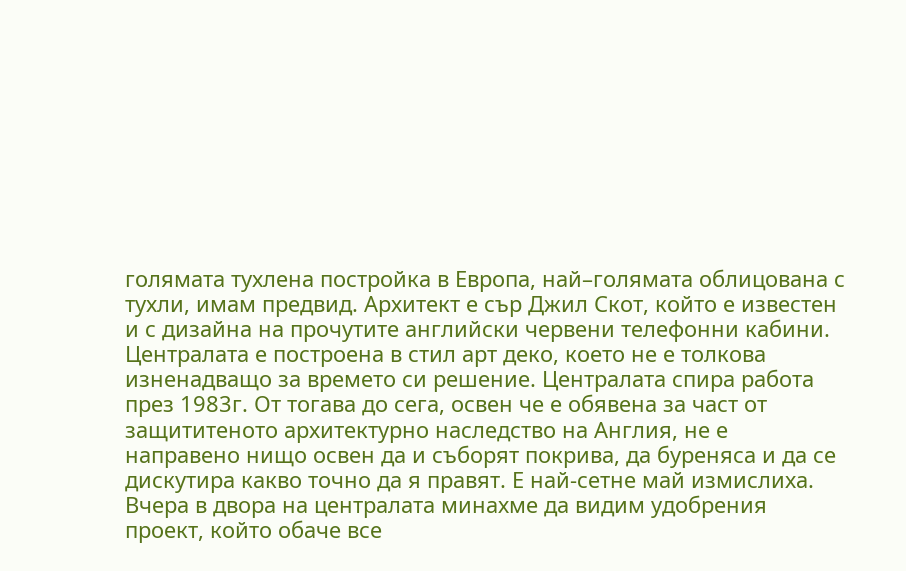голямата тухлена постройка в Европа, най–голямата облицована с тухли, имам предвид. Архитект е сър Джил Скот, който е известен и с дизайна на прочутите английски червени телефонни кабини. Централата е построена в стил арт деко, което не е толкова изненадващо за времето си решение. Централата спира работа през 1983г. От тогава до сега, освен че е обявена за част от защититеното архитектурно наследство на Англия, не е направено нищо освен да и съборят покрива, да буреняса и да се дискутира какво точно да я правят. Е най-сетне май измислиха.
Вчера в двора на централата минахме да видим удобрения проект, който обаче все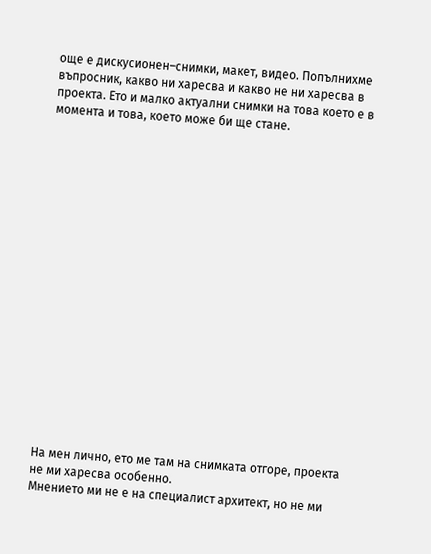още е дискусионен–снимки, макет, видео. Попълнихме въпросник, какво ни харесва и какво не ни харесва в проекта. Ето и малко актуални снимки на това което е в момента и това, което може би ще стане.



















На мен лично, ето ме там на снимката отгоре, проекта не ми харесва особенно.
Мнението ми не е на специалист архитект, но не ми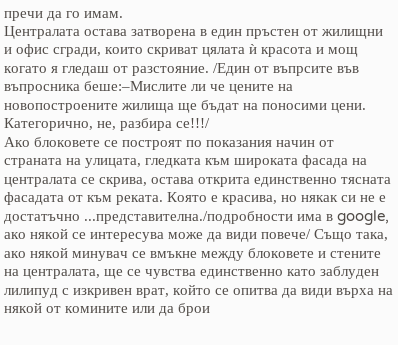пречи да го имам.
Централата остава затворена в един пръстен от жилищни и офис сгради, които скриват цялата ѝ красота и мощ когато я гледаш от разстояние. /Един от въпрсите във въпросника беше:–Мислите ли че цените на новопостроените жилища ще бъдат на поносими цени. Категорично, не, разбира се!!!/
Ако блоковете се построят по показания начин от страната на улицата, гледката към широката фасада на централата се скрива, остава открита единственно тясната фасадата от към реката. Която е красива, но някак си не е достатъчно ...представителна./подробности има в google, ако някой се интересува може да види повече/ Също така, ако някой минувач се вмъкне между блоковете и стените на централата, ще се чувства единственно като заблуден лилипуд с изкривен врат, който се опитва да види върха на някой от комините или да брои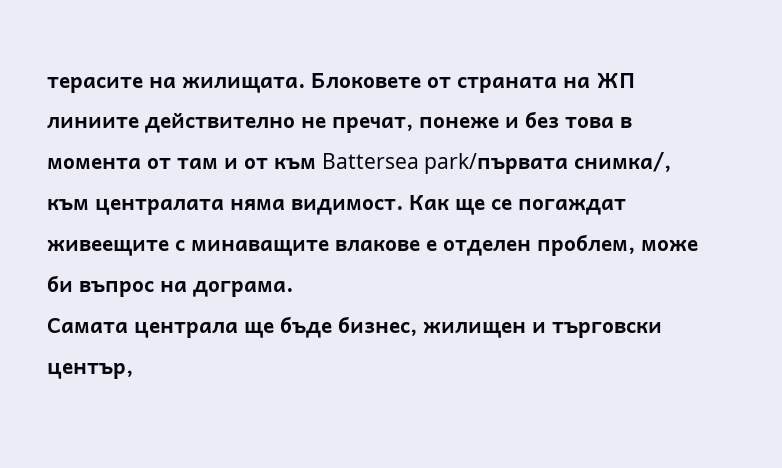терасите на жилищата. Блоковете от страната на ЖП линиите действително не пречат, понеже и без това в момента от там и от към Battersea park/първата снимка/, към централата няма видимост. Как ще се погаждат живеещите с минаващите влакове е отделен проблем, може би въпрос на дограма.
Самата централа ще бъде бизнес, жилищен и търговски център,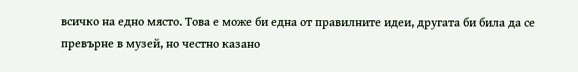всичко на едно място. Това е може би една от правилните идеи, другата би била да се превърне в музей, но честно казано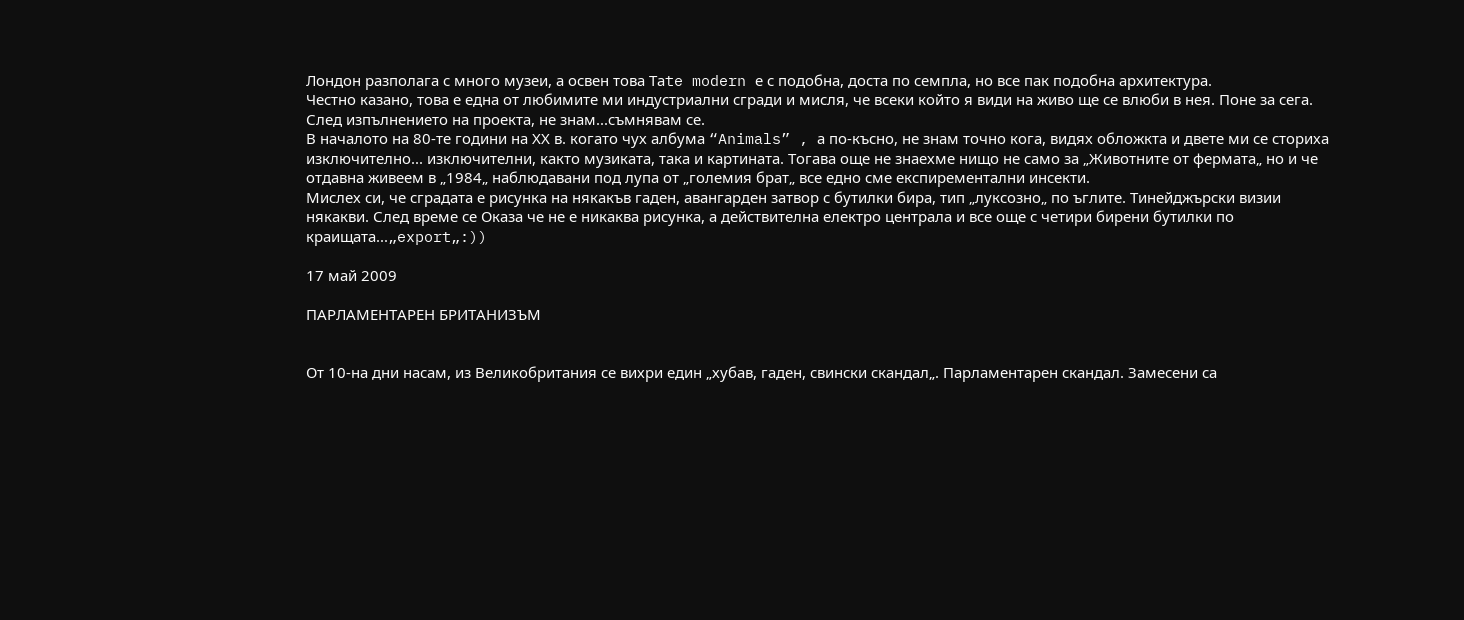Лондон разполага с много музеи, а освен това Tаte modern е с подобна, доста по семпла, но все пак подобна архитектура.
Честно казано, това е една от любимите ми индустриални сгради и мисля, че всеки който я види на живо ще се влюби в нея. Поне за сега. След изпълнението на проекта, не знам...съмнявам се.
В началото на 80-те години на ХХ в. когато чух албума “Animals” , а по-късно, не знам точно кога, видях обложкта и двете ми се сториха изключително... изключителни, както музиката, така и картината. Тогава още не знаехме нищо не само за „Животните от фермата„ но и че отдавна живеем в „1984„ наблюдавани под лупа от „големия брат„ все едно сме експирементални инсекти.
Мислех си, че сградата е рисунка на някакъв гаден, авангарден затвор с бутилки бира, тип „луксозно„ по ъглите. Тинейджърски визии някакви. След време се Оказа че не е никаква рисунка, а действителна електро централа и все още с четири бирени бутилки по краищата...„export„:))

17 май 2009

ПАРЛАМЕНТАРЕН БРИТАНИЗЪМ


От 10-на дни насам, из Великобритания се вихри един „хубав, гаден, свински скандал„. Парламентарен скандал. Замесени са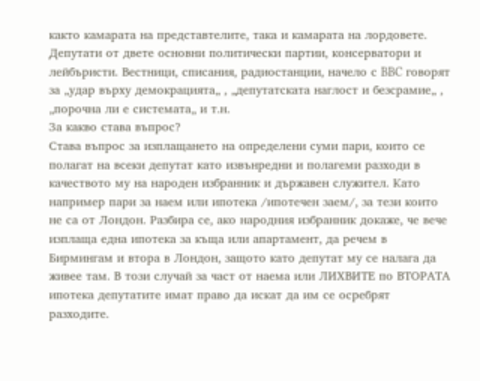както камарата на представтелите, така и камарата на лордовете. Депутати от двете основни политически партии, консерватори и лейбъристи. Вестници, списания, радиостанции, начело с BBC говорят за „удар върху демокрацията„ , „депутатската наглост и безсрамие„ , „порочна ли е системата„ и т.н.
За какво става въпрос?
Става въпрос за изплащането на определени суми пари, които се полагат на всеки депутат като извънредни и полагеми разходи в качеството му на народен избранник и държавен служител. Като например пари за наем или ипотека /ипотечен заем/, за тези които не са от Лондон. Разбира се, ако народния избранник докаже, че вече изплаща една ипотека за къща или апартамент, да речем в Бирмингам и втора в Лондон, защото като депутат му се налага да живее там. В този случай за част от наема или ЛИХВИТЕ по ВТОРАТА ипотека депутатите имат право да искат да им се осребрят разходите.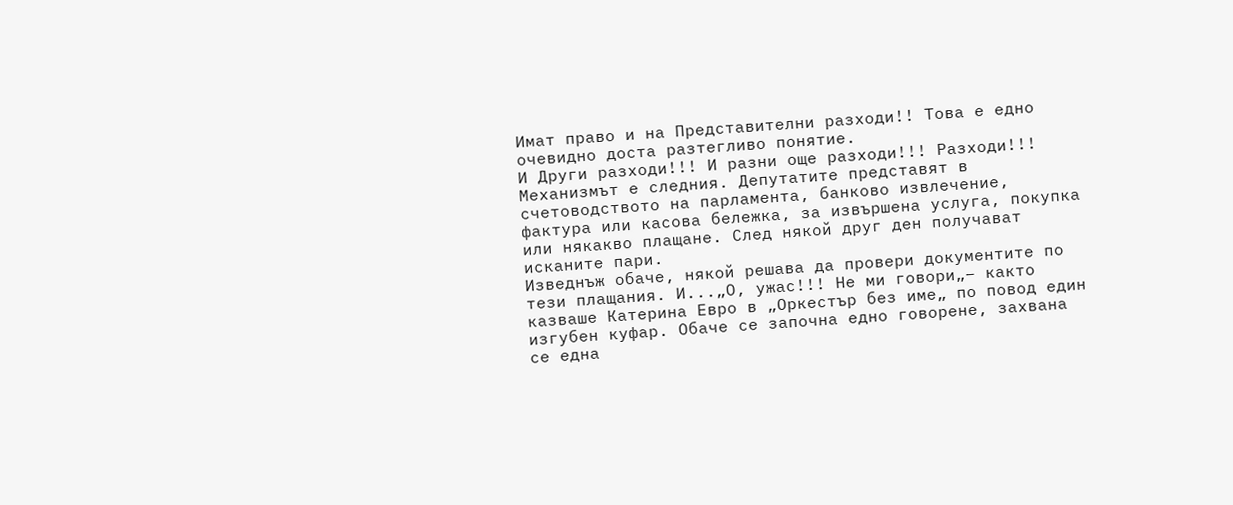Имат право и на Представителни разходи!! Това е едно очевидно доста разтегливо понятие.
И Други разходи!!! И разни още разходи!!! Разходи!!!
Механизмът е следния. Депутатите представят в счетоводството на парламента, банково извлечение, фактура или касова бележка, за извършена услуга, покупка или някакво плащане. След някой друг ден получават исканите пари.
Изведнъж обаче, някой решава да провери документите по тези плащания. И...„О, ужас!!! Не ми говори„– както казваше Катерина Евро в „Оркестър без име„ по повод един изгубен куфар. Обаче се започна едно говорене, захвана се една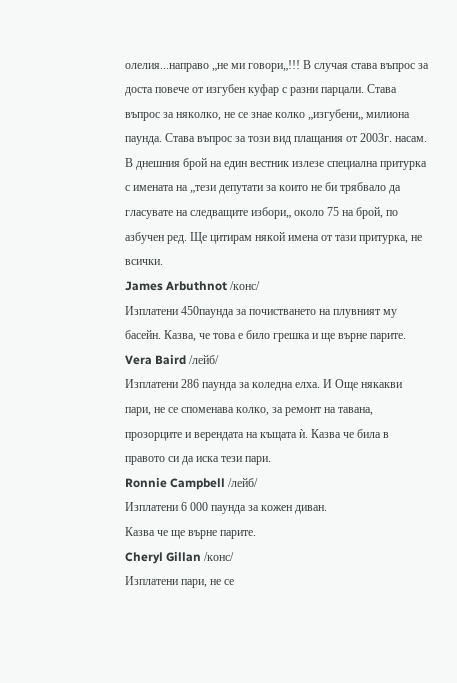олелия...направо „не ми говори„!!! В случая става въпрос за доста повече от изгубен куфар с разни парцали. Става въпрос за няколко, не се знае колко „изгубени„ милиона паунда. Става въпрос за този вид плащания от 2003г. насам.
В днешния брой на един вестник излезе специална притурка с имената на „тези депутати за които не би трябвало да гласувате на следващите избори„ около 75 на брой, по азбучен ред. Ще цитирам някой имена от тази притурка, не всички.
James Arbuthnot /конс/
Изплатени 450паунда за почистването на плувният му басейн. Казва, че това е било грешка и ще върне парите.
Vera Baird /лейб/
Изплатени 286 паунда за коледна елха. И Още някакви пари, не се споменава колко, за ремонт на тавана, прозорците и верендата на къщата ѝ. Казва че била в правото си да иска тези пари.
Ronnie Campbell /лейб/
Изплатени 6 000 паунда за кожен диван.
Казва че ще върне парите.
Cheryl Gillan /конс/
Изплатени пари, не се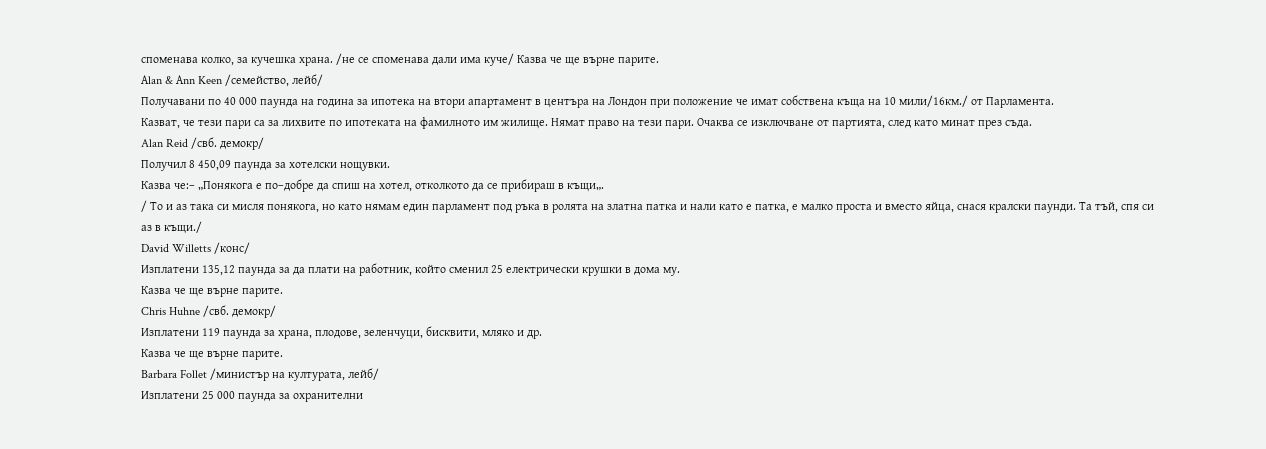споменава колко, за кучешка храна. /не се споменава дали има куче/ Казва че ще върне парите.
Аlan & Аnn Keen /семейство, лейб/
Получавани по 40 000 паунда на година за ипотека на втори апартамент в центъра на Лондон при положение че имат собствена къща на 10 мили/16км./ от Парламента.
Казват, че тези пари са за лихвите по ипотеката на фамилното им жилище. Нямат право на тези пари. Очаква се изключване от партията, след като минат през съда.
Alan Reid /свб. демокр/
Получил 8 450,09 паунда за хотелски нощувки.
Казва че:– „Понякога е по–добре да спиш на хотел, отколкото да се прибираш в къщи„.
/ То и аз така си мисля понякога, но като нямам един парламент под ръка в ролята на златна патка и нали като е патка, е малко проста и вместо яйца, снася кралски паунди. Та тъй, спя си аз в къщи./
David Willetts /конс/
Изплатени 135,12 паунда за да плати на работник, който сменил 25 електрически крушки в дома му.
Казва че ще върне парите.
Chris Huhne /свб. демокр/
Изплатени 119 паунда за храна, плодове, зеленчуци, бисквити, мляко и др.
Казва че ще върне парите.
Barbara Follet /министър на културата, лейб/
Изплатени 25 000 паунда за охранителни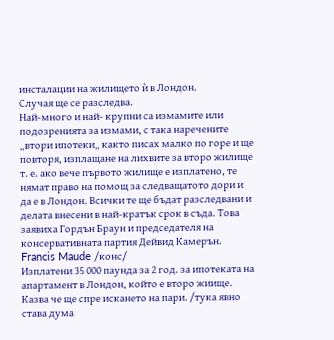инсталации на жилището ѝ в Лондон.
Случая ще се разследва.
Най-много и най- крупни са измамите или подозренията за измами, с така наречените „втори ипотеки„ както писах малко по горе и ще повторя, изплащане на лихвите за второ жилище т. е. ако вече първото жилище е изплатено, те нямат право на помощ за следващатото дори и да е в Лондон. Всички те ще бъдат разследвани и делата внесени в най-кратък срок в съда. Това заявиха Гордън Браун и председателя на консервативната партия Дейвид Камерън.
Francis Maude /конс/
Изплатени 35 000 паунда за 2 год. за ипотеката на апартамент в Лондон, който е второ жиище.
Казва че ще спре искането на пари. /тука явно става дума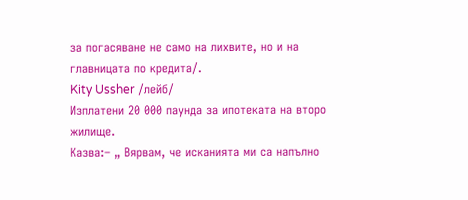за погасяване не само на лихвите, но и на главницата по кредита/.
Kity Ussher /лейб/
Изплатени 20 000 паунда за ипотеката на второ жилище.
Казва:– „ Вярвам, че исканията ми са напълно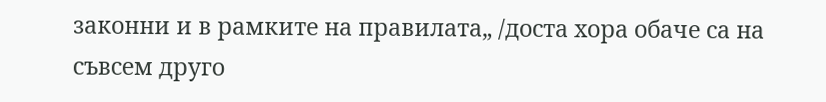законни и в рамките на правилата„ /доста хора обаче са на съвсем друго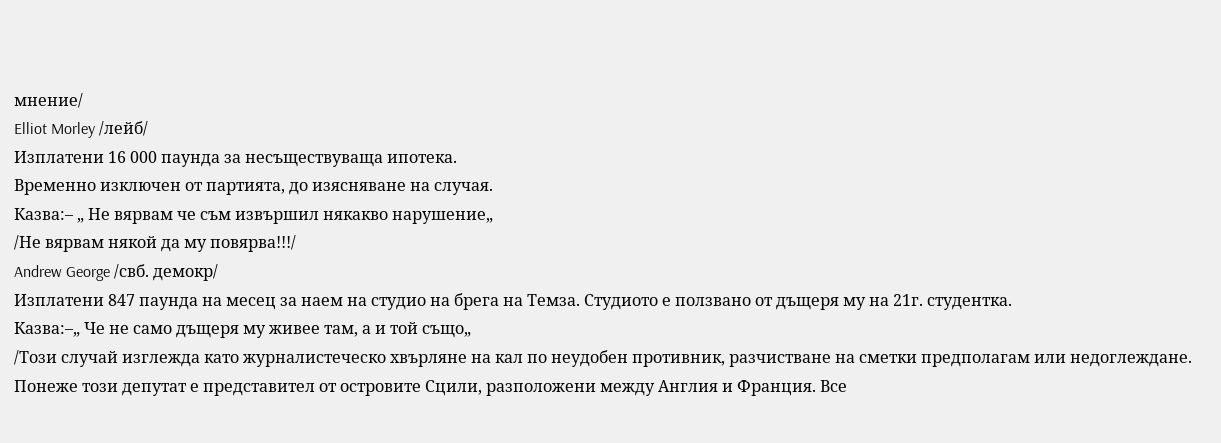мнение/
Elliot Morley /лейб/
Изплатени 16 000 паунда за несъществуваща ипотека.
Временно изключен от партията, до изясняване на случая.
Казва:– „ Не вярвам че съм извършил някакво нарушение„
/Не вярвам някой да му повярва!!!/
Andrew George /свб. демокр/
Изплатени 847 паунда на месец за наем на студио на брега на Темза. Студиото е ползвано от дъщеря му на 21г. студентка.
Казва:–„ Че не само дъщеря му живее там, а и той също„
/Този случай изглежда като журналистеческо хвърляне на кал по неудобен противник, разчистване на сметки предполагам или недоглеждане. Понеже този депутат е представител от островите Сцили, разположени между Англия и Франция. Все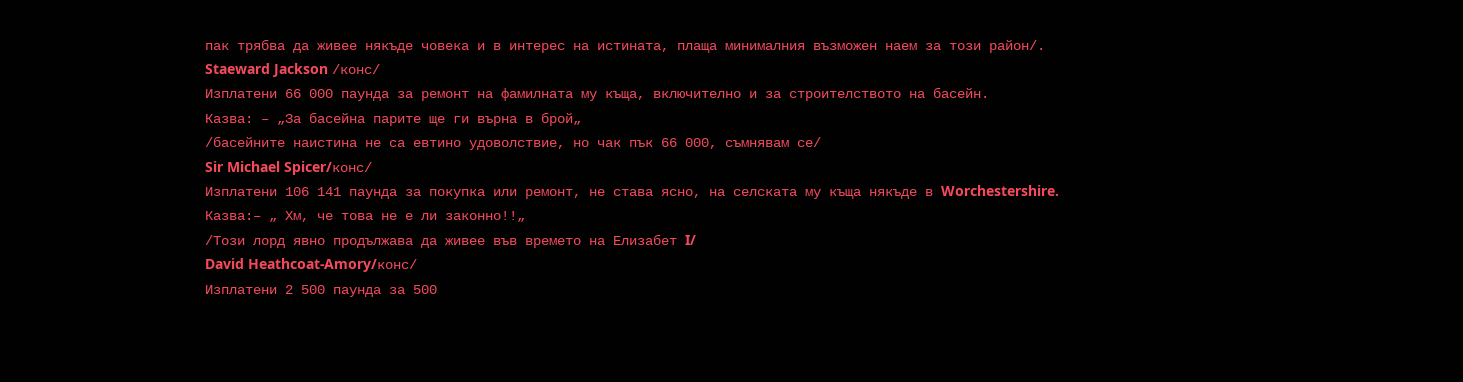пак трябва да живее някъде човека и в интерес на истината, плаща минималния възможен наем за този район/.
Staeward Jackson /конс/
Изплатени 66 000 паунда за ремонт на фамилната му къща, включително и за строителството на басейн.
Казва: – „За басейна парите ще ги върна в брой„
/басейните наистина не са евтино удоволствие, но чак пък 66 000, съмнявам се/
Sir Michael Spicer/конс/
Изплатени 106 141 паунда за покупка или ремонт, не става ясно, на селската му къща някъде в Worchestershire.
Казва:– „ Хм, че това не е ли законно!!„
/Този лорд явно продължава да живее във времето на Елизабет I/
David Heathcoat-Amory/конс/
Изплатени 2 500 паунда за 500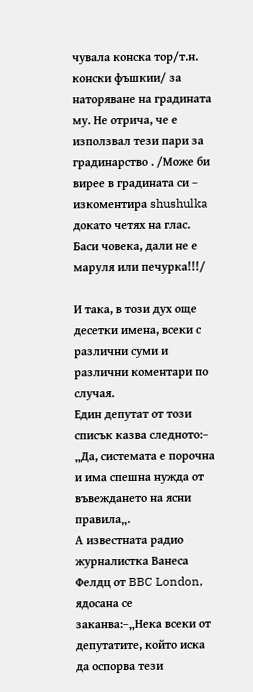чувала конска тор/т.н. конски фъшкии/ за наторяване на градината му. Не отрича, че е използвал тези пари за градинарство . /Може би вирее в градината си – изкоментира shushulka докато четях на глас. Баси човека, дали не е маруля или печурка!!!/

И така, в този дух още десетки имена, всеки с различни суми и различни коментари по случая.
Един депутат от този списък казва следното:– „Да, системата е порочна и има спешна нужда от въвеждането на ясни правила„.
А известната радио журналистка Ванеса Фелдц от BBC London, ядосана се заканва:–„Нека всеки от депутатите, който иска да оспорва тези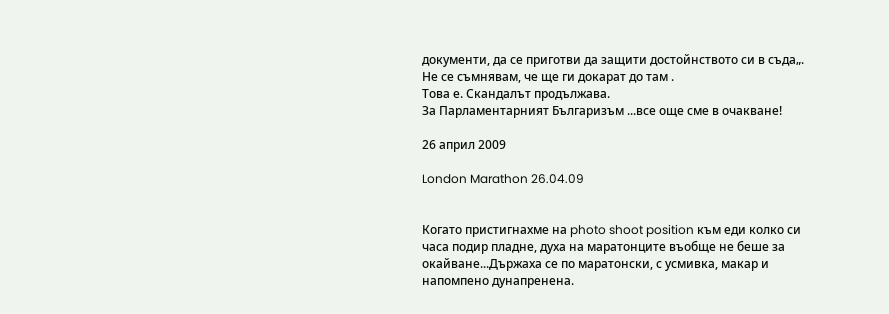документи, да се приготви да защити достойнството си в съда„. Не се съмнявам, че ще ги докарат до там .
Това е. Скандалът продължава.
За Парламентарният Българизъм ...все още сме в очакване!

26 април 2009

London Marathon 26.04.09


Когато пристигнахме на photo shoot position към еди колко си часа подир пладне, духа на маратонците въобще не беше за окайване...Държаха се по маратонски, с усмивка, макар и напомпено дунапренена.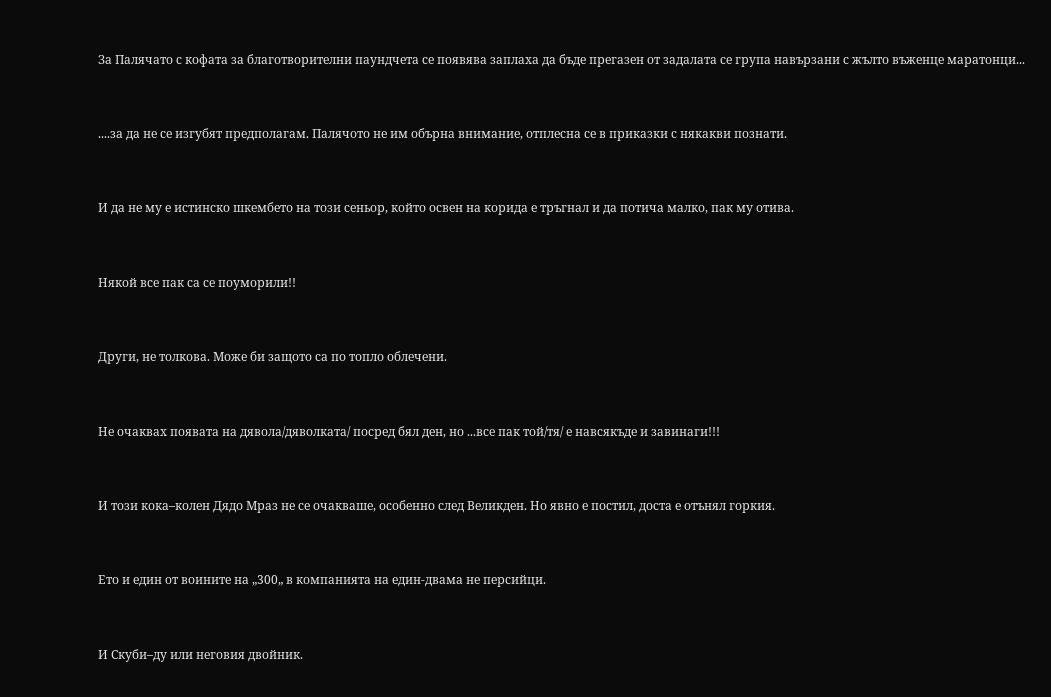За Палячато с кофата за благотворителни паундчета се появява заплаха да бъде прегазен от задалата се група навързани с жълто въженце маратонци...



....за да не се изгубят предполагам. Палячото не им обърна внимание, отплесна се в приказки с някакви познати.



И да не му е истинско шкембето на този сеньор, който освен на корида е тръгнал и да потича малко, пак му отива.



Някой все пак са се поуморили!!



Други, не толкова. Може би защото са по топло облечени.



Не очаквах появата на дявола/дяволката/ посред бял ден, но ...все пак той/тя/ е навсякъде и завинаги!!!



И този кока–колен Дядо Мраз не се очакваше, особенно след Великден. Но явно е постил, доста е отънял горкия.



Ето и един от воините на „300„ в компанията на един-двама не персийци.



И Скуби–ду или неговия двойник.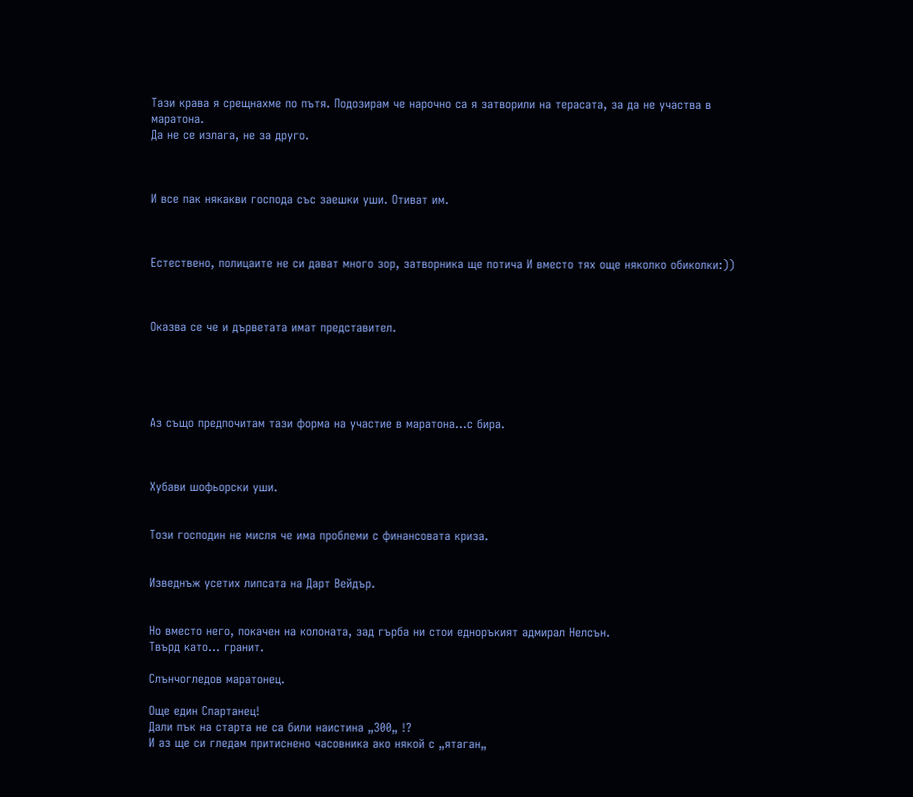Тази крава я срещнахме по пътя. Подозирам че нарочно са я затворили на терасата, за да не участва в маратона.
Да не се излага, не за друго.



И все пак някакви господа със заешки уши. Отиват им.



Естествено, полицаите не си дават много зор, затворника ще потича И вместо тях още няколко обиколки:))



Оказва се че и дърветата имат представител.





Аз също предпочитам тази форма на участие в маратона...с бира.



Хубави шофьорски уши.


Този господин не мисля че има проблеми с финансовата криза.


Изведнъж усетих липсата на Дарт Вейдър.


Но вместо него, покачен на колоната, зад гърба ни стои едноръкият адмирал Нелсън.
Твърд като... гранит.

Слънчогледов маратонец.

Още един Спартанец!
Дали пък на старта не са били наистина „300„ !?
И аз ще си гледам притиснено часовника ако някой с „ятаган„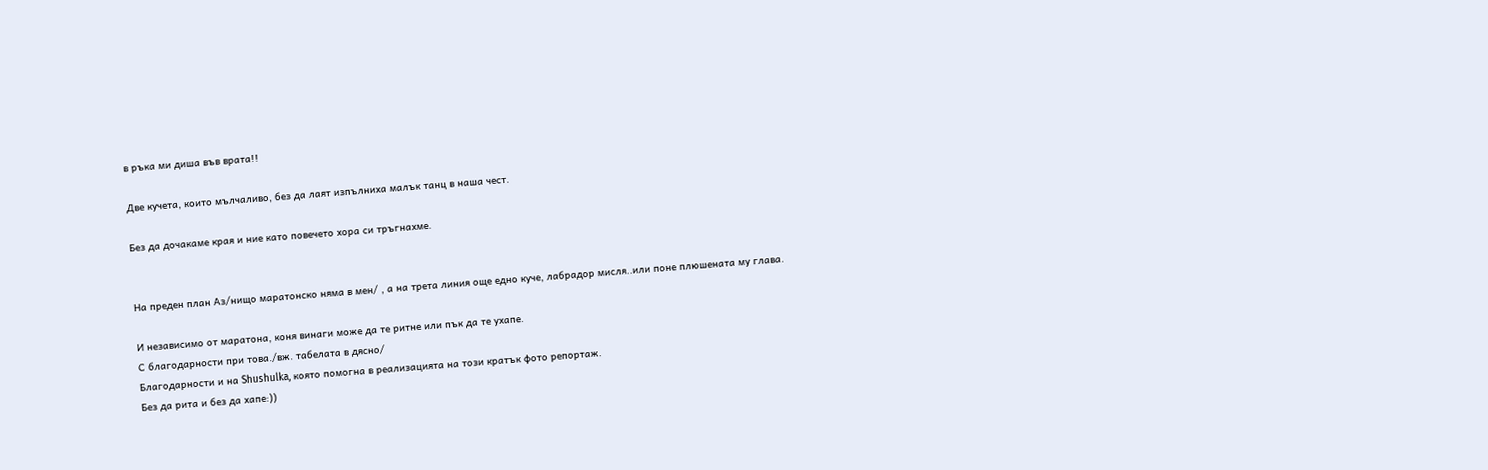в ръка ми диша във врата!!

Две кучета, които мълчаливо, без да лаят изпълниха малък танц в наша чест.

Без да дочакаме края и ние като повечето хора си тръгнахме.


На преден план Аз/нищо маратонско няма в мен/ , а на трета линия още едно куче, лабрадор мисля..или поне плюшената му глава.

И независимо от маратона, коня винаги може да те ритне или пък да те ухапе.
С благодарности при това./вж. табелата в дясно/
Благодарности и на Shushulka, която помогна в реализацията на този кратък фото репортаж.
Без да рита и без да хапе:))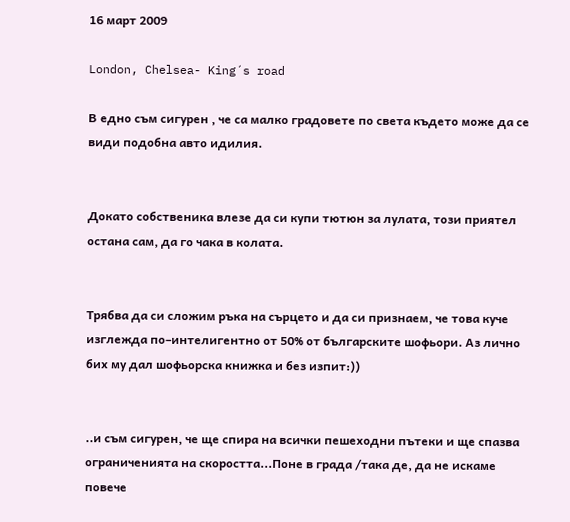16 март 2009

London, Chelsea- King´s road

В едно съм сигурен , че са малко градовете по света където може да се види подобна авто идилия.


Докато собственика влезе да си купи тютюн за лулата, този приятел остана сам, да го чака в колата.


Трябва да си сложим ръка на сърцето и да си признаем, че това куче изглежда по–интелигентно от 50% от българскитe шофьори. Аз лично бих му дал шофьорска книжка и без изпит:))


..и съм сигурен, че ще спира на всички пешеходни пътеки и ще спазва ограниченията на скоростта...Поне в града /така де, да не искаме повече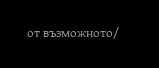от възможното/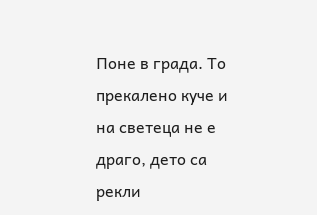Поне в града. То прекалено куче и на светеца не е драго, дето са рекли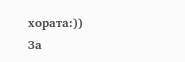хората:))
За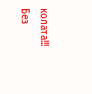колата!!! Без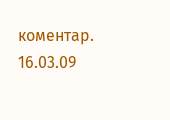коментар.
16.03.09